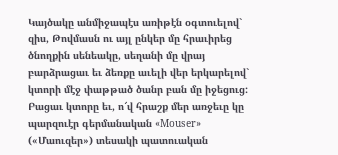Կայծակը անմիջապէս առիթէն օգտուելով` զիս, Թովմասն ու այլ ընկեր մը հրաւիրեց ծնողքին սենեակը, սեղանի մը վրայ բարձրացաւ եւ ձեռքը աւելի վեր երկարելով` կտորի մէջ փաթթած ծանր բան մը իջեցուց: Բացաւ կտորը եւ, ո՜վ հրաշք մեր առջեւը կը պարզուէր գերմանական «Mouser» («Մաուզեր») տեսակի պատուական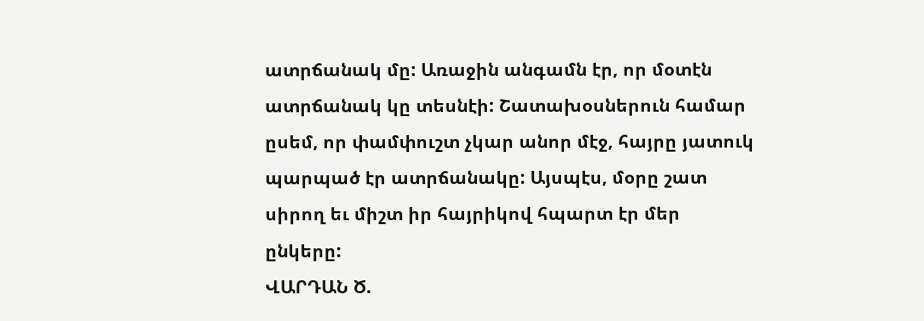ատրճանակ մը: Առաջին անգամն էր, որ մօտէն ատրճանակ կը տեսնէի: Շատախօսներուն համար ըսեմ, որ փամփուշտ չկար անոր մէջ, հայրը յատուկ պարպած էր ատրճանակը: Այսպէս, մօրը շատ սիրող եւ միշտ իր հայրիկով հպարտ էր մեր ընկերը:
ՎԱՐԴԱՆ Ծ.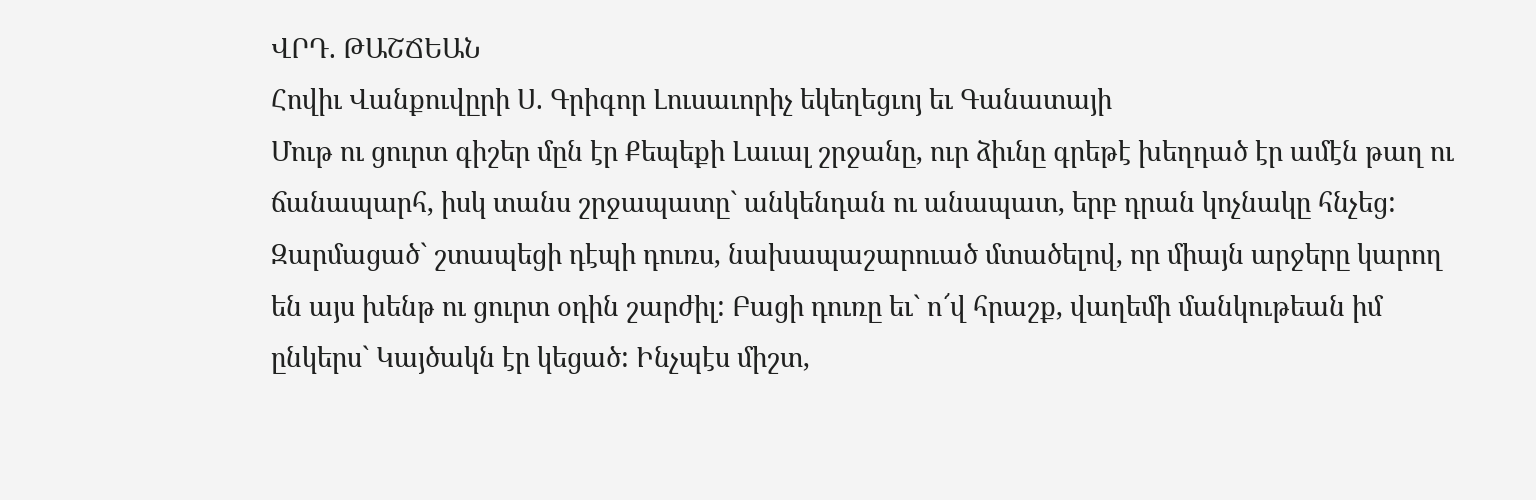ՎՐԴ. ԹԱՇՃԵԱՆ
Հովիւ Վանքուվըրի Ս. Գրիգոր Լուսաւորիչ եկեղեցւոյ եւ Գանատայի
Մութ ու ցուրտ գիշեր մըն էր Քեպեքի Լաւալ շրջանը, ուր ձիւնը գրեթէ խեղդած էր ամէն թաղ ու ճանապարհ, իսկ տանս շրջապատը` անկենդան ու անապատ, երբ դրան կոչնակը հնչեց: Զարմացած` շտապեցի դէպի դուռս, նախապաշարուած մտածելով, որ միայն արջերը կարող են այս խենթ ու ցուրտ օդին շարժիլ: Բացի դուռը եւ` ո՜վ հրաշք, վաղեմի մանկութեան իմ ընկերս` Կայծակն էր կեցած: Ինչպէս միշտ,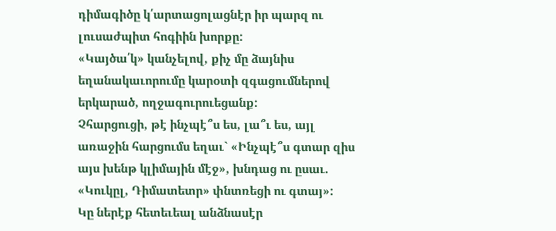դիմագիծը կ՛արտացոլացնէր իր պարզ ու լուսաժպիտ հոգիին խորքը:
«Կայծա՛կ» կանչելով, քիչ մը ձայնիս եղանակաւորումը կարօտի զգացումներով երկարած, ողջագուրուեցանք:
Չհարցուցի, թէ ինչպէ՞ս ես, լա՞ւ ես, այլ առաջին հարցումս եղաւ` «Ինչպէ՞ս գտար զիս այս խենթ կլիմային մէջ», խնդաց ու ըսաւ. «Կուկըլ, Դիմատետր» փնտռեցի ու գտայ»:
Կը ներէք հետեւեալ անձնասէր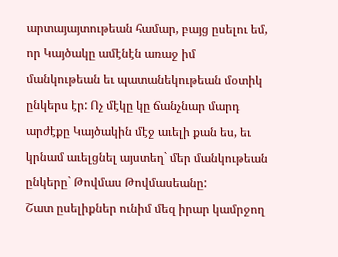արտայայտութեան համար, բայց ըսելու եմ, որ Կայծակը ամէնէն առաջ իմ մանկութեան եւ պատանեկութեան մօտիկ ընկերս էր: Ոչ մէկը կը ճանչնար մարդ արժէքը Կայծակին մէջ աւելի քան ես, եւ կրնամ աւելցնել այստեղ` մեր մանկութեան ընկերը` Թովմաս Թովմասեանը:
Շատ ըսելիքներ ունիմ մեզ իրար կամրջող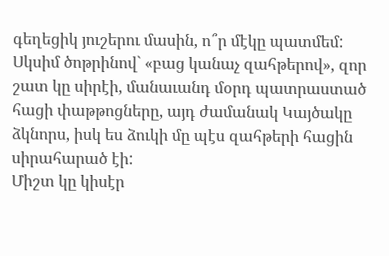գեղեցիկ յուշերու մասին, ո՞ր մէկը պատմեմ: Սկսիմ ծոթրինով` «բաց կանաչ զահթերով», զոր շատ կը սիրէի, մանաւանդ մօրդ պատրաստած հացի փաթթոցները, այդ ժամանակ Կայծակը ձկնորս, իսկ ես ձուկի մը պէս զահթերի հացին սիրահարած էի:
Միշտ կը կիսէր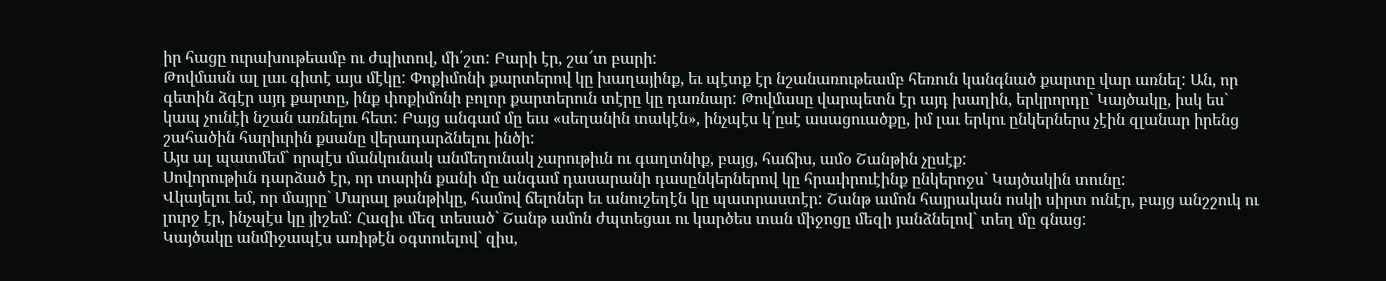իր հացը ուրախութեամբ ու ժպիտով, մի՛շտ: Բարի էր, շա՜տ բարի:
Թովմասն ալ լաւ գիտէ այս մէկը: Փոքիմոնի քարտերով կը խաղայինք, եւ պէտք էր նշանառութեամբ հեռուն կանգնած քարտը վար առնել: Ան, որ գետին ձգէր այդ քարտը, ինք փոքիմոնի բոլոր քարտերուն տէրը կը դառնար: Թովմասը վարպետն էր այդ խաղին, երկրորդը` Կայծակը, իսկ ես` կապ չունէի նշան առնելու հետ: Բայց անգամ մը եւս «սեղանին տակէն», ինչպէս կ՛ըսէ ասացուածքը, իմ լաւ երկու ընկերներս չէին զլանար իրենց շահածին հարիւրին քսանը վերադարձնելու ինծի:
Այս ալ պատմեմ` որպէս մանկունակ անմեղունակ չարութիւն ու գաղտնիք, բայց, հաճիս, ամօ Շանթին չըսէք:
Սովորութիւն դարձած էր, որ տարին քանի մը անգամ դասարանի դասընկերներով կը հրաւիրուէինք ընկերոջս` Կայծակին տունը:
Վկայելու եմ, որ մայրը` Մարալ թանթիկը, համով ճելոներ եւ անուշեղէն կը պատրաստէր: Շանթ ամոն հայրական ոսկի սիրտ ունէր, բայց անշշուկ ու լուրջ էր, ինչպէս կը յիշեմ: Հազիւ մեզ տեսած` Շանթ ամոն ժպտեցաւ ու կարծես տան միջոցը մեզի յանձնելով` տեղ մը գնաց:
Կայծակը անմիջապէս առիթէն օգտուելով` զիս,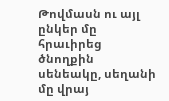Թովմասն ու այլ ընկեր մը հրաւիրեց ծնողքին սենեակը, սեղանի մը վրայ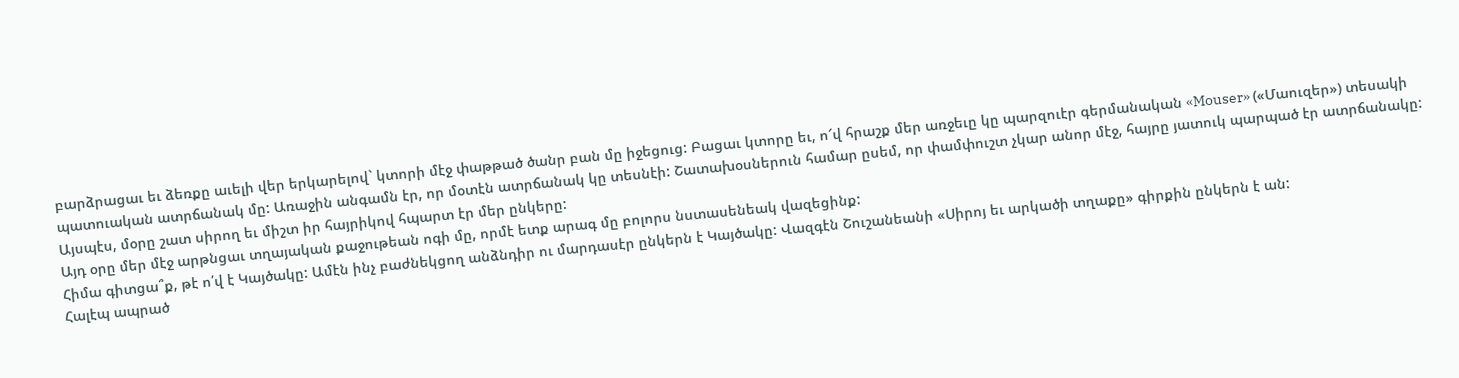բարձրացաւ եւ ձեռքը աւելի վեր երկարելով` կտորի մէջ փաթթած ծանր բան մը իջեցուց: Բացաւ կտորը եւ, ո՜վ հրաշք մեր առջեւը կը պարզուէր գերմանական «Mouser» («Մաուզեր») տեսակի պատուական ատրճանակ մը: Առաջին անգամն էր, որ մօտէն ատրճանակ կը տեսնէի: Շատախօսներուն համար ըսեմ, որ փամփուշտ չկար անոր մէջ, հայրը յատուկ պարպած էր ատրճանակը: Այսպէս, մօրը շատ սիրող եւ միշտ իր հայրիկով հպարտ էր մեր ընկերը:
Այդ օրը մեր մէջ արթնցաւ տղայական քաջութեան ոգի մը, որմէ ետք արագ մը բոլորս նստասենեակ վազեցինք:
Հիմա գիտցա՞ք, թէ ո՛վ է Կայծակը: Ամէն ինչ բաժնեկցող անձնդիր ու մարդասէր ընկերն է Կայծակը: Վազգէն Շուշանեանի «Սիրոյ եւ արկածի տղաքը» գիրքին ընկերն է ան:
Հալէպ ապրած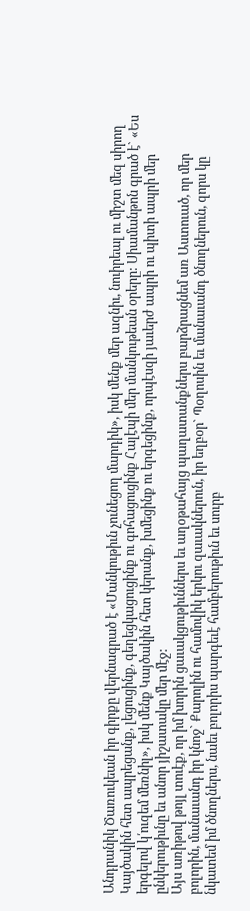Անդրանիկ Ծառուկեան իր գիրքը վերնագրած է «Մանկութիւն չունեցող մարդիկ», իսկ մենք մեր ազնիւ, նուիրեալ ու միշտ մեզ սիրող Կայծակին հետ ապրեցանք, լեցուցինք, գեղեցկացուցինք ու գոհացուցինք Հալէպի մեր մանկութեան օրերը: Սիամանթոն գրած է` «Ես երգելով կ՛ուզեմ մեռնիլ», իսկ մենք Կայծակին հետ կերանք, խմեցինք ու երգեցինք, որպէսզի յաւերժ ապրի ու պիտի ապրի մեր ընկերութիւնը եւ անոր յիշատակը մեր մէջ:
Այս առիթով թոյլ տուէք, որ իմ խորին ցաւակցութիւններս եւ աղօթահայց պաղատանքներս բարձրացնեմ առ Աստուած, որ մեր բոլորին, մանաւանդ իր կնոջ` Քարոլին ու համովիկ երկու զաւակներուն, իր եղբօր` Պօղոսին եւ մանաւանդ ծնողներուն, զորս կը նկատեմ իմ ծնողներս, նաեւ բոլորիս պարգեւէ համբերութիւն եւ սուրբ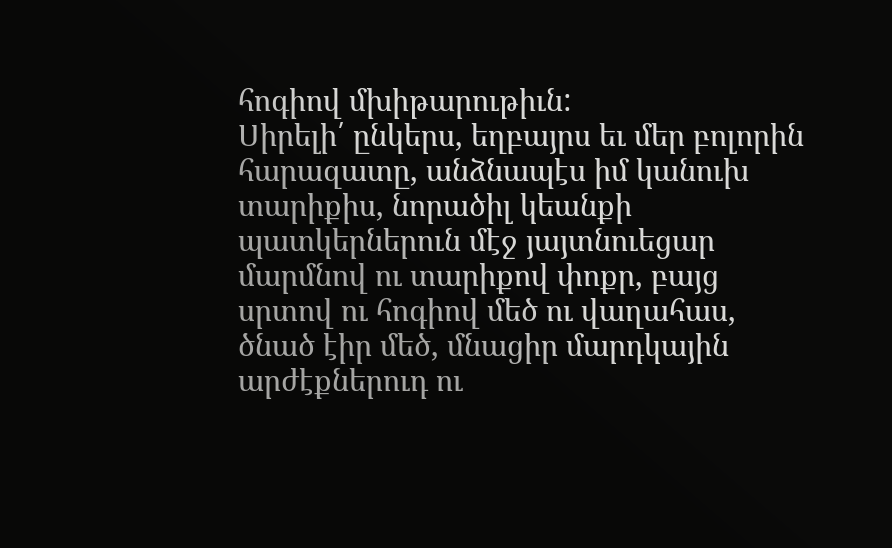հոգիով մխիթարութիւն:
Սիրելի՛ ընկերս, եղբայրս եւ մեր բոլորին հարազատը, անձնապէս իմ կանուխ տարիքիս, նորածիլ կեանքի պատկերներուն մէջ յայտնուեցար մարմնով ու տարիքով փոքր, բայց սրտով ու հոգիով մեծ ու վաղահաս, ծնած էիր մեծ, մնացիր մարդկային արժէքներուդ ու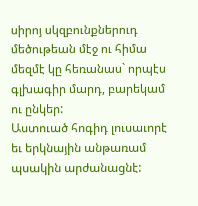սիրոյ սկզբունքներուդ մեծութեան մէջ ու հիմա մեզմէ կը հեռանաս` որպէս գլխագիր մարդ, բարեկամ ու ընկեր:
Աստուած հոգիդ լուսաւորէ եւ երկնային անթառամ պսակին արժանացնէ: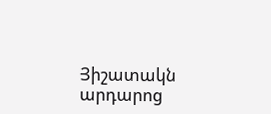Յիշատակն արդարոց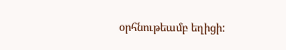օրհնութեամբ եղիցի: